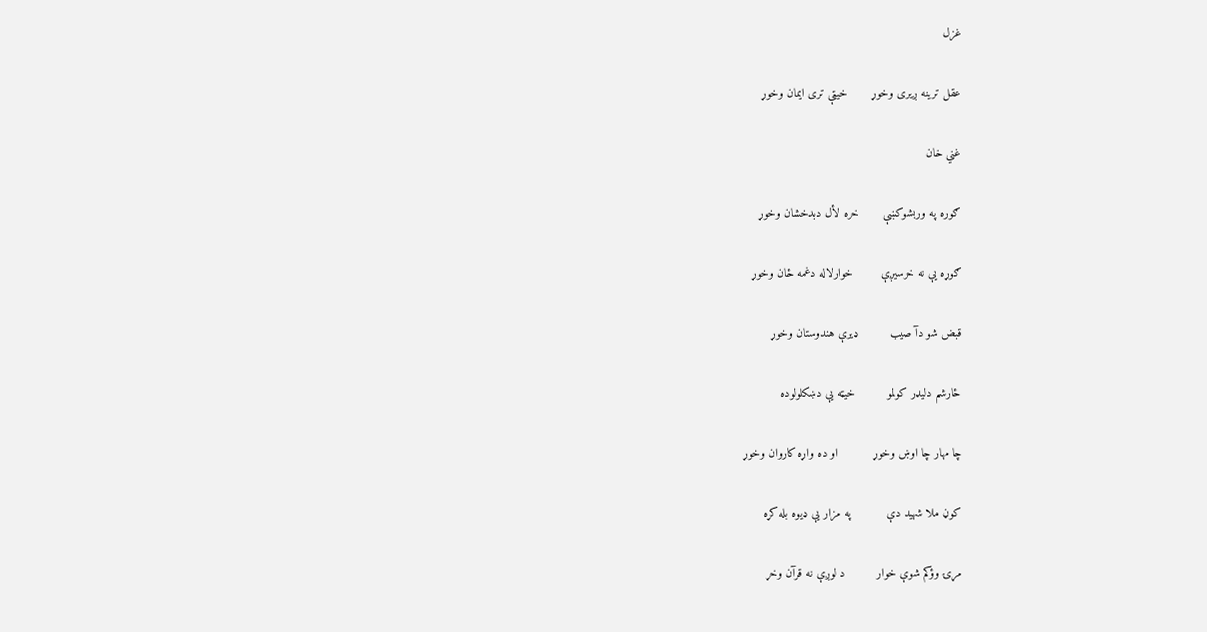غزل

عقل ترینه ږیری وخوړ       خیټې تری ایمان وخوړ

غني خان

ګوره په وربشوکښې       خره لأل دبدخشان وخوړ

ګوړه یې نه خرسیږې        خوارلاله دغمه ځان وخوړ

قبض شو دآ صیب         ډیرې هندوستان وخوړ

ځارشم دلیډر کولمو         خیټه یې دښکلولوده

چا مهار چا اوښ وخوړ          او ده واړه کاروان وخوړ

کوڼ ملا شهید دې          په مزار یې ډیوه بله کړه

مړۍ وؤکم شوې خوار         د لوږې نه قرآن وخړ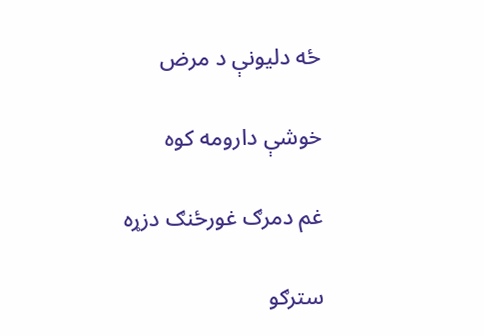ځه دلیونې د مرض

خوشې دارومه کوه

غم دمرګ غورځنګ دزړه

سترګو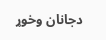دجانان وخوړ